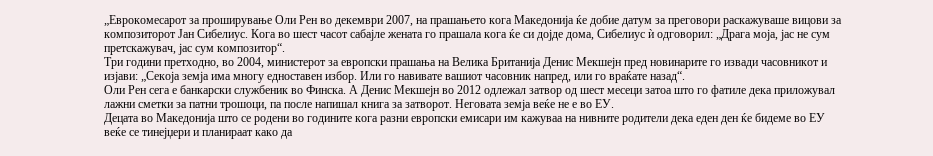„Еврокомесарот за проширување Оли Рен во декември 2007, на прашањето кога Македонија ќе добие датум за преговори раскажуваше вицови за композиторот Јан Сибелиус. Кога во шест часот сабајле жената го прашала кога ќе си дојде дома, Сибелиус ѝ одговорил: „Драга моја, јас не сум претскажувач, јас сум композитор“.
Три години претходно, во 2004, министерот за европски прашања на Велика Британија Денис Мекшејн пред новинарите го извади часовникот и изјави: „Секоја земја има многу едноставен избор. Или го навивате вашиот часовник напред, или го враќате назад“.
Оли Рен сега е банкарски службеник во Финска. А Денис Мекшејн во 2012 одлежал затвор од шест месеци затоа што го фатиле дека приложувал лажни сметки за патни трошоци, па после напишал книга за затворот. Неговата земја веќе не е во ЕУ.
Децата во Македонија што се родени во годините кога разни европски емисари им кажуваа на нивните родители дека еден ден ќе бидеме во ЕУ веќе се тинејџери и планираат како да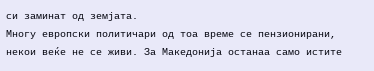си заминат од земјата.
Многу европски политичари од тоа време се пензионирани, некои веќе не се живи. За Македонија останаа само истите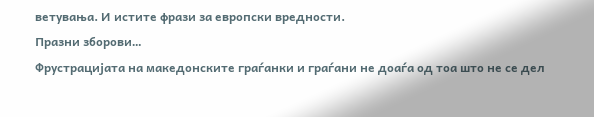ветувања. И истите фрази за европски вредности.
Празни зборови…
Фрустрацијата на македонските граѓанки и граѓани не доаѓа од тоа што не се дел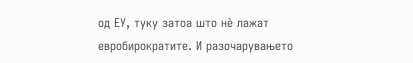од ЕУ, туку затоа што нè лажат евробирократите. И разочарувањето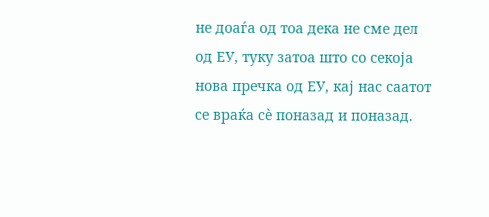не доаѓа од тоа дека не сме дел од ЕУ, туку затоа што со секоја нова пречка од ЕУ, кај нас саатот се враќа сè поназад и поназад.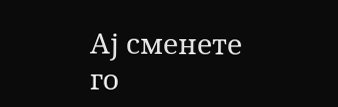Ај сменете го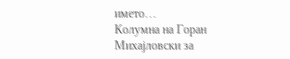името…
Колумна на Горан Михајловски за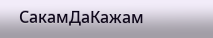СакамДаКажам